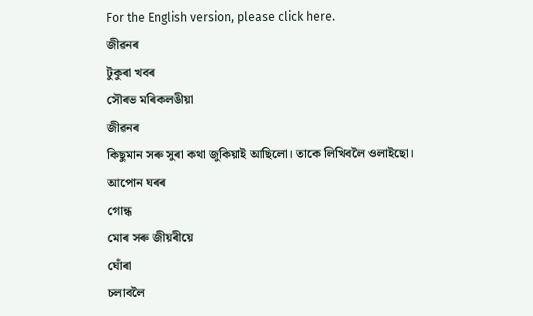For the English version, please click here.
জীৱনৰ
টুকুৰা খবৰ
সৌৰভ মৰিকলঙীয়া
জীৱনৰ
কিছুমান সৰু সুৰা কথা জুকিয়াই আছিলো। তাকে লিখিবলৈ ওলাইছো।
আপোন ঘৰৰ
গোন্ধ
মোৰ সৰু জীয়ৰীয়ে
ঘোঁৰা
চলাবলৈ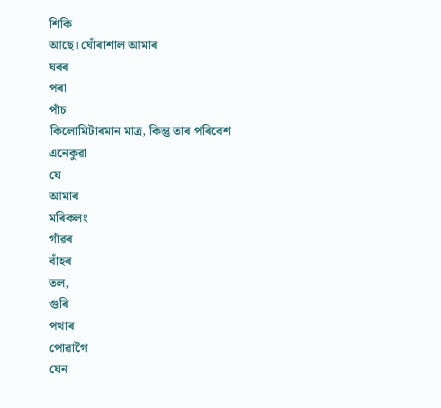শিকি
আছে। ঘোঁৰাশাল আমাৰ
ঘৰৰ
পৰা
পাঁচ
কিলোমিটাৰমান মাত্ৰ, কিন্তু তাৰ পৰিবেশ
এনেকুৱা
যে
আমাৰ
মৰিকলং
গাঁৱৰ
বাঁহৰ
তল,
গুৰি
পথাৰ
পোৱাগৈ
যেন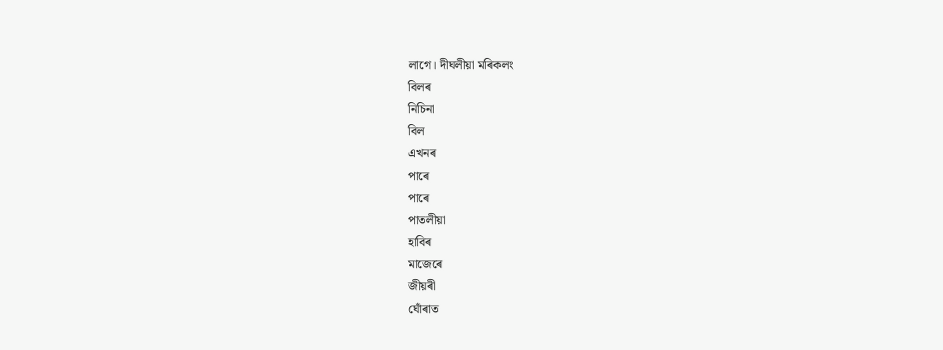লাগে। দীঘলীয়া মৰিকলং
বিলৰ
নিচিনা
বিল
এখনৰ
পাৰে
পাৰে
পাতলীয়া
হাবিৰ
মাজেৰে
জীয়ৰী
ঘোঁৰাত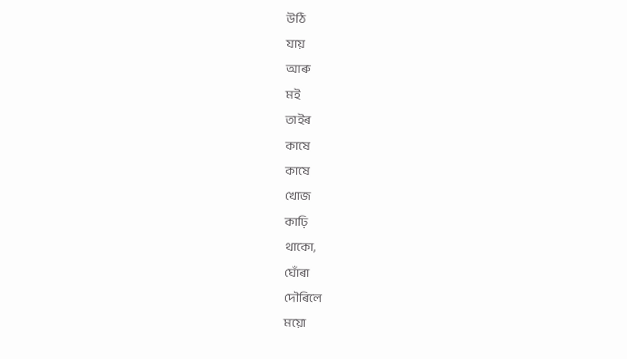উঠি
যায়
আৰু
মই
তাইৰ
কাষে
কাষে
খোজ
কাঢ়ি
থাকো,
ঘোঁৰা
দৌৰিলে
ময়ো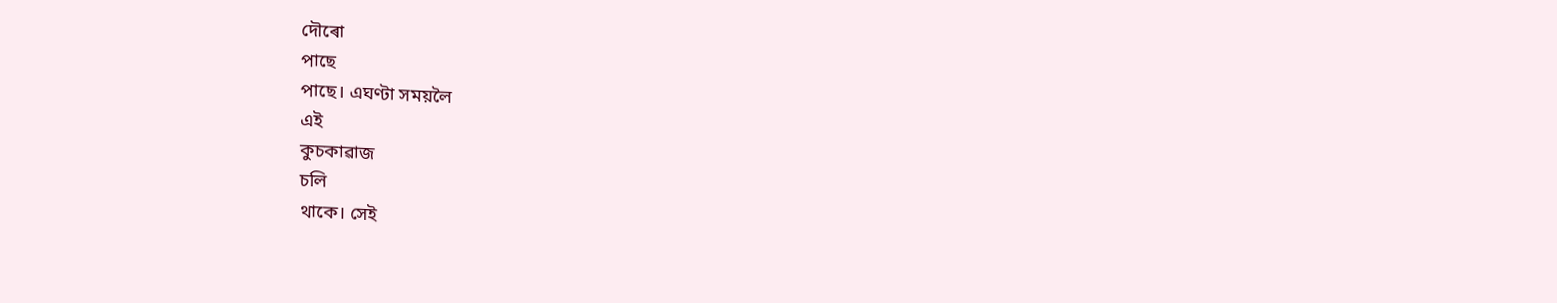দৌৰো
পাছে
পাছে। এঘণ্টা সময়লৈ
এই
কুচকাৱাজ
চলি
থাকে। সেই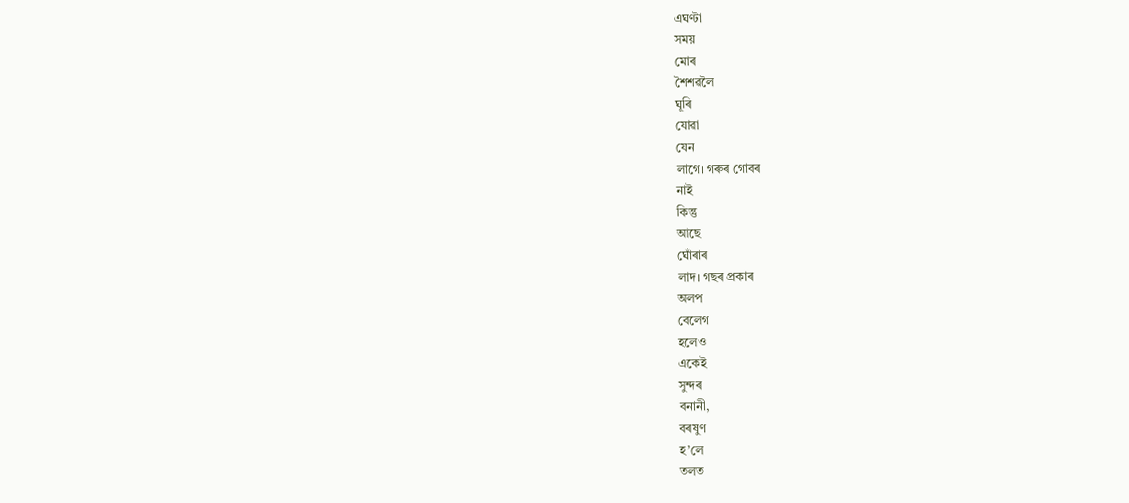এঘণ্টা
সময়
মোৰ
শৈশৱলৈ
ঘূৰি
যোৱা
যেন
লাগে। গৰুৰ গোবৰ
নাই
কিন্তু
আছে
ঘোঁৰাৰ
লাদ। গছৰ প্ৰকাৰ
অলপ
বেলেগ
হলেও
একেই
সুন্দৰ
বনানী,
বৰষুণ
হ’লে
তলত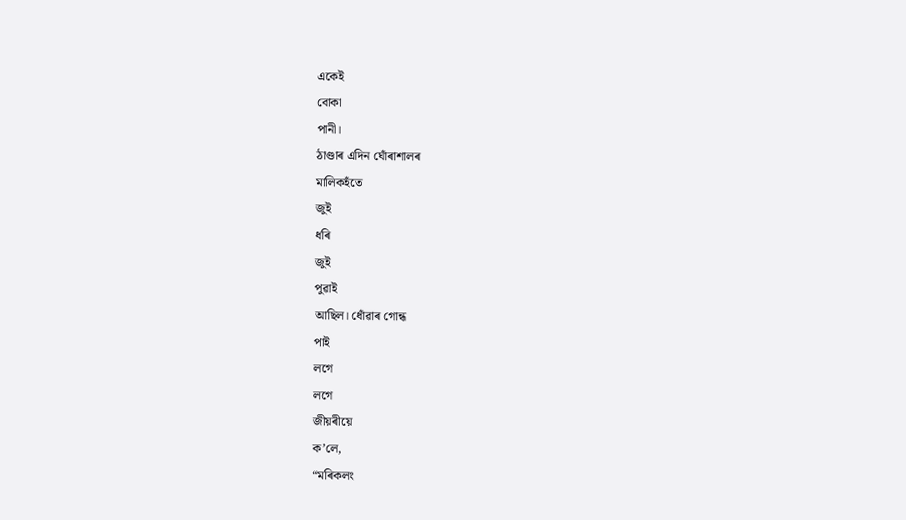একেই
বোকা
পানী।
ঠাণ্ডাৰ এদিন ঘোঁৰাশালৰ
মালিকহঁতে
জুই
ধৰি
জুই
পুৱাই
আছিল। ধোঁৱাৰ গোন্ধ
পাই
লগে
লগে
জীয়ৰীয়ে
ক’লে,
“মৰিকলং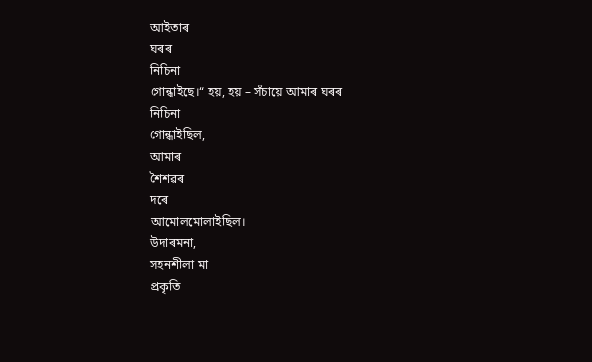আইতাৰ
ঘৰৰ
নিচিনা
গোন্ধাইছে।“ হয়, হয় – সঁচায়ে আমাৰ ঘৰৰ
নিচিনা
গোন্ধাইছিল,
আমাৰ
শৈশৱৰ
দৰে
আমোলমোলাইছিল।
উদাৰমনা,
সহনশীলা মা
প্ৰকৃতি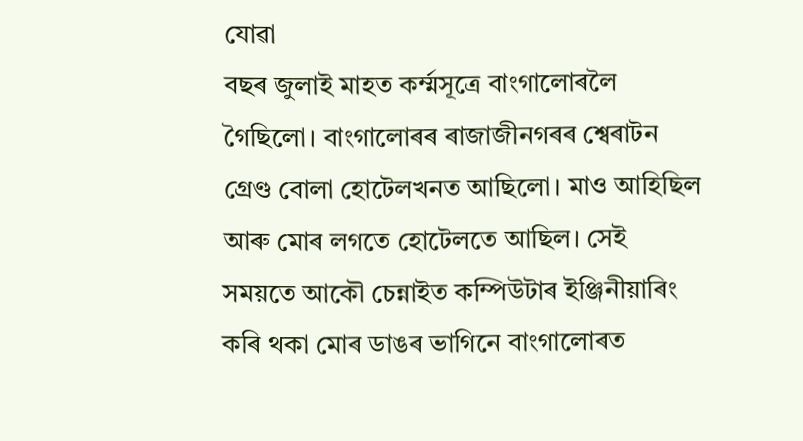যোৱা
বছৰ জুলাই মাহত কৰ্ম্মসূত্ৰে বাংগালোৰলৈ গৈছিলো। বাংগালোৰৰ ৰাজাজীনগৰৰ শ্বেৰাটন গ্ৰেণ্ড বোলা হোটেলখনত আছিলো। মাও আহিছিল আৰু মোৰ লগতে হোটেলতে আছিল। সেই সময়তে আকৌ চেন্নাইত কম্পিউটাৰ ইঞ্জিনীয়াৰিং কৰি থকা মোৰ ডাঙৰ ভাগিনে বাংগালোৰত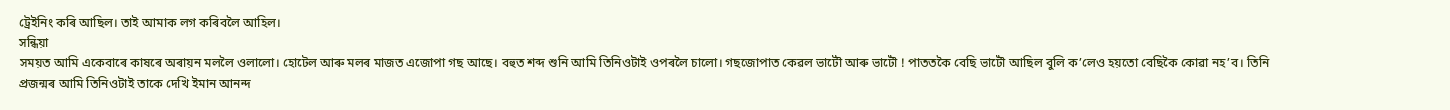ট্ৰেইনিং কৰি আছিল। তাই আমাক লগ কৰিবলৈ আহিল।
সন্ধিয়া
সময়ত আমি একেবাৰে কাষৰে অৰায়ন মললৈ ওলালো। হোটেল আৰু মলৰ মাজত এজোপা গছ আছে। বহুত শব্দ শুনি আমি তিনিওটাই ওপৰলৈ চালো। গছজোপাত কেৱল ভাটৌ আৰু ভাটৌ ! পাততকৈ বেছি ভাটৌ আছিল বুলি ক’লেও হয়তো বেছিকৈ কোৱা নহ’ব। তিনি প্ৰজন্মৰ আমি তিনিওটাই তাকে দেখি ইমান আনন্দ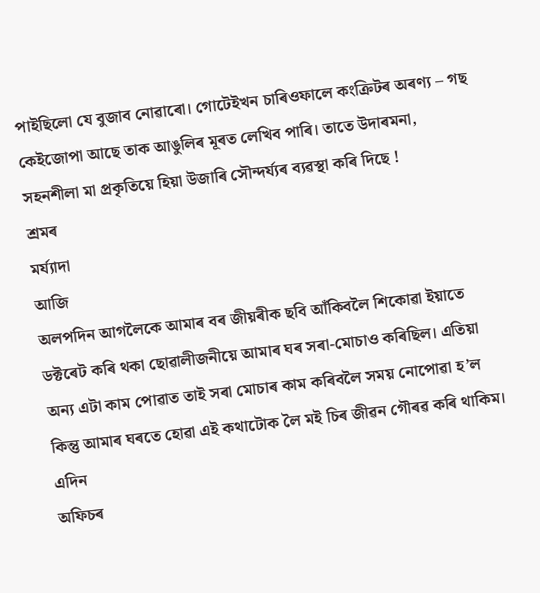পাইছিলো যে বুজাব নোৱাৰো। গোটেইখন চাৰিওফালে কংক্ৰিটৰ অৰণ্য – গছ কেইজোপা আছে তাক আঙুলিৰ মূৰত লেখিব পাৰি। তাতে উদাৰমনা, সহনশীলা মা প্ৰকৃতিয়ে হিয়া উজাৰি সৌন্দৰ্য্যৰ ব্যৱস্থা কৰি দিছে !
শ্ৰমৰ
মৰ্য্যাদা
আজি
অলপদিন আগলৈকে আমাৰ বৰ জীয়ৰীক ছবি আঁকিবলৈ শিকোৱা ইয়াতে ডক্টৰেট কৰি থকা ছোৱালীজনীয়ে আমাৰ ঘৰ সৰা-মোচাও কৰিছিল। এতিয়া অন্য এটা কাম পোৱাত তাই সৰা মোচাৰ কাম কৰিবলৈ সময় নোপোৱা হ’ল কিন্তু আমাৰ ঘৰতে হোৱা এই কথাটোক লৈ মই চিৰ জীৱন গৌৰৱ কৰি থাকিম।
এদিন
অফিচৰ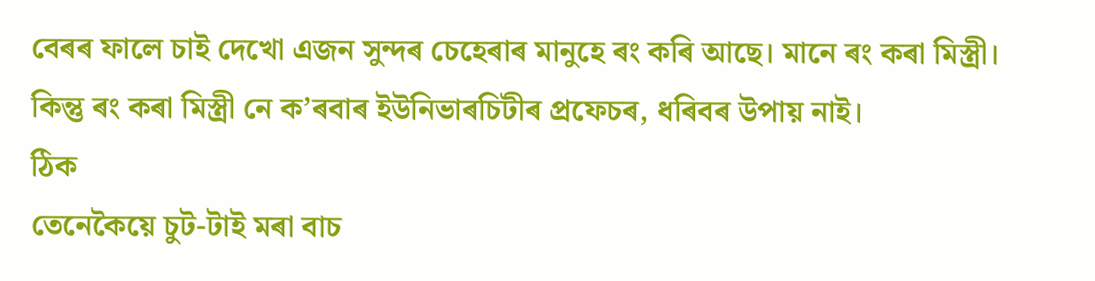বেৰৰ ফালে চাই দেখো এজন সুন্দৰ চেহেৰাৰ মানুহে ৰং কৰি আছে। মানে ৰং কৰা মিস্ত্ৰী। কিন্তু ৰং কৰা মিস্ত্ৰী নে ক’ৰবাৰ ইউনিভাৰচিটীৰ প্ৰফেচৰ, ধৰিবৰ উপায় নাই।
ঠিক
তেনেকৈয়ে চুট-টাই মৰা বাচ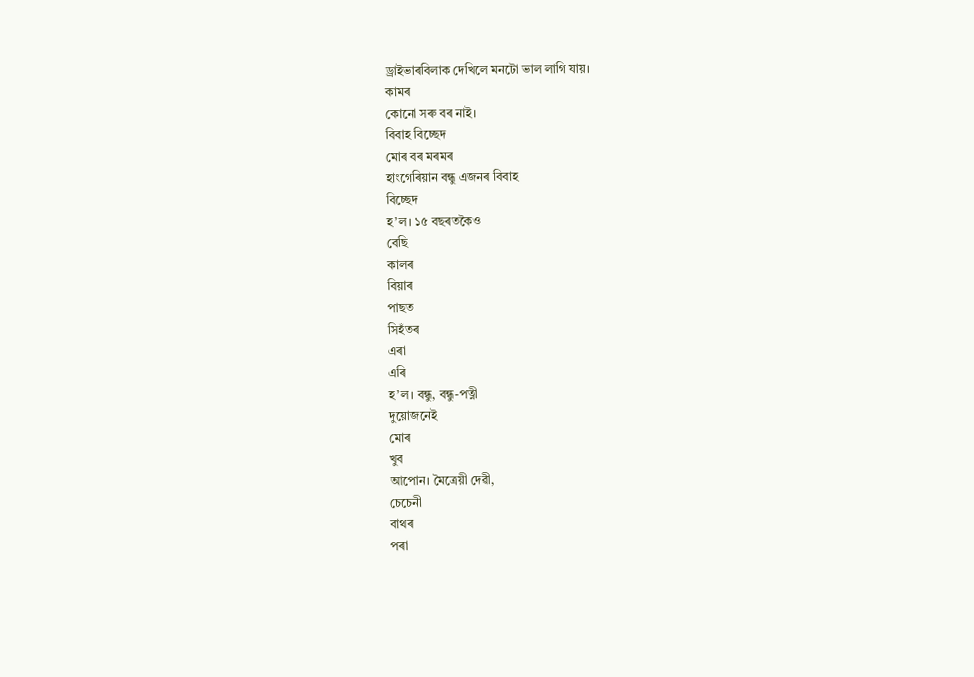ড্ৰাইভাৰবিলাক দেখিলে মনটো ভাল লাগি যায়।
কামৰ
কোনো সৰু বৰ নাই।
বিবাহ বিচ্ছেদ
মোৰ বৰ মৰমৰ
হাংগেৰিয়ান বন্ধু এজনৰ বিবাহ
বিচ্ছেদ
হ’ল। ১৫ বছৰতকৈও
বেছি
কালৰ
বিয়াৰ
পাছত
সিহঁতৰ
এৰা
এৰি
হ’ল। বন্ধু, বন্ধু-পত্নী
দুয়োজনেই
মোৰ
খুব
আপোন। মৈত্ৰেয়ী দেৱী,
চেচেনী
বাথৰ
পৰা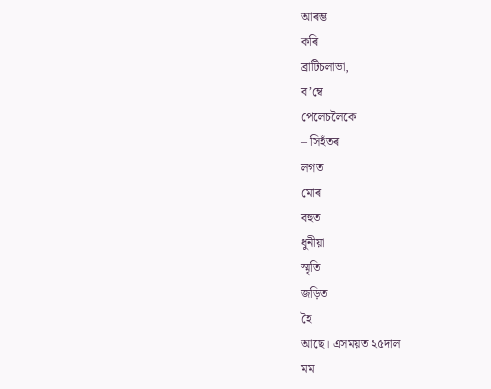আৰম্ভ
কৰি
ব্ৰাটিচলাভা,
ব’ম্বে
পেলেচলৈকে
– সিহঁতৰ
লগত
মোৰ
বহুত
ধুনীয়া
স্মৃতি
জড়িত
হৈ
আছে। এসময়ত ২৫দাল
মম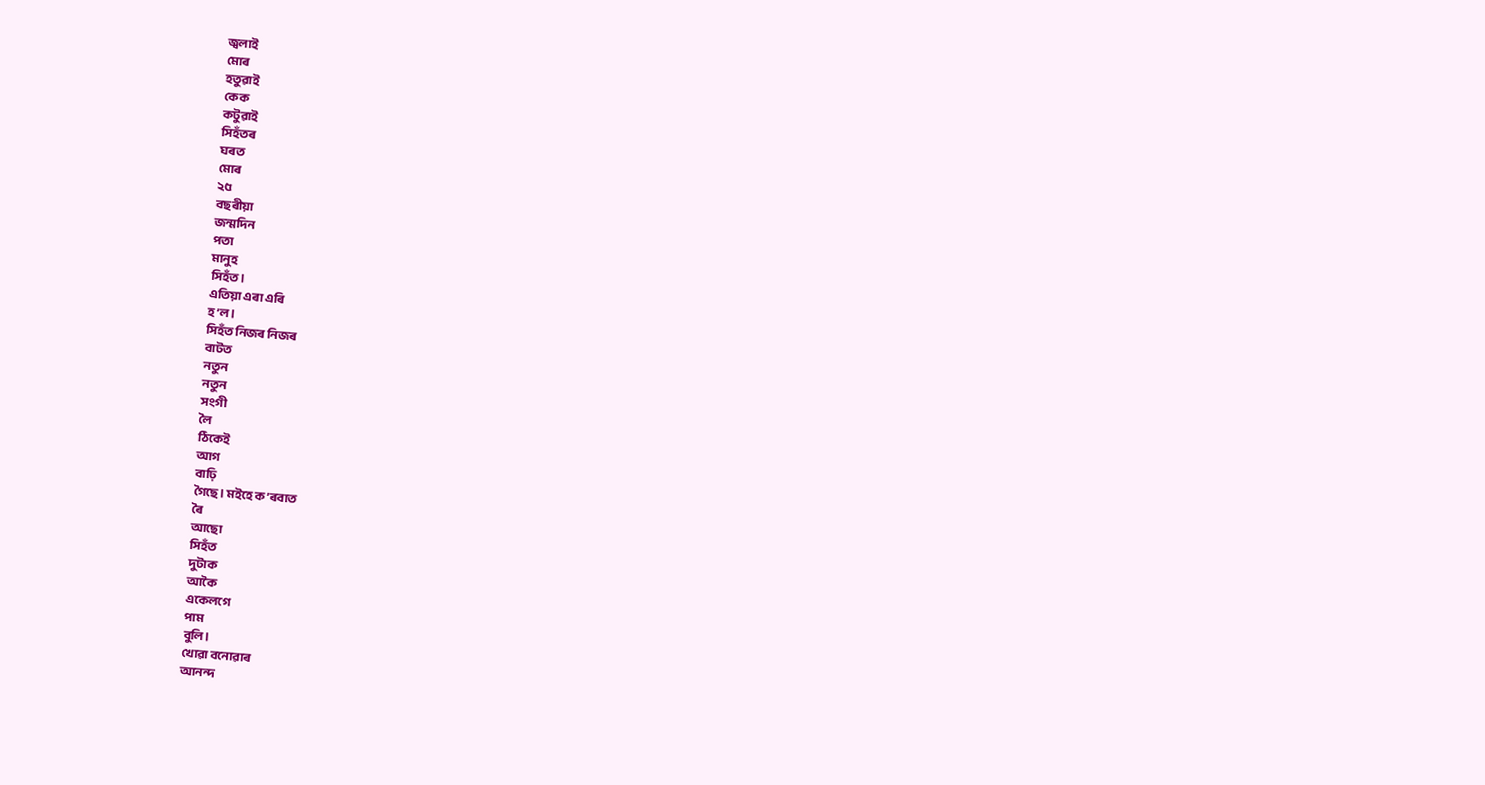জ্বলাই
মোৰ
হতুৱাই
কেক
কটুৱাই
সিহঁতৰ
ঘৰত
মোৰ
২৫
বছৰীয়া
জন্মদিন
পতা
মানুহ
সিহঁত।
এতিয়া এৰা এৰি
হ’ল।
সিহঁত নিজৰ নিজৰ
বাটত
নতুন
নতুন
সংগী
লৈ
ঠিকেই
আগ
বাঢ়ি
গৈছে। মইহে ক’ৰবাত
ৰৈ
আছো
সিহঁত
দুটাক
আকৈ
একেলগে
পাম
বুলি।
খোৱা বনোৱাৰ
আনন্দ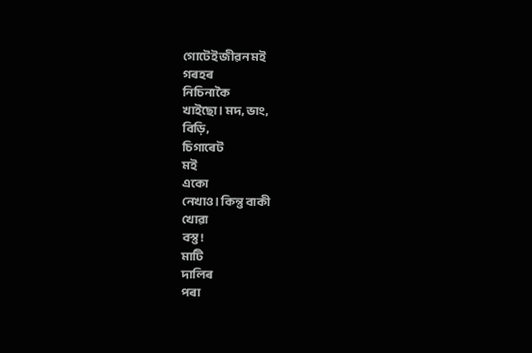গোটেই জীৱন মই
গৰহৰ
নিচিনাকৈ
খাইছো। মদ, ভাং,
বিড়ি,
চিগাৰেট
মই
একো
নেখাও। কিন্তু বাকী
খোৱা
বস্তু!
মাটি
দালিৰ
পৰা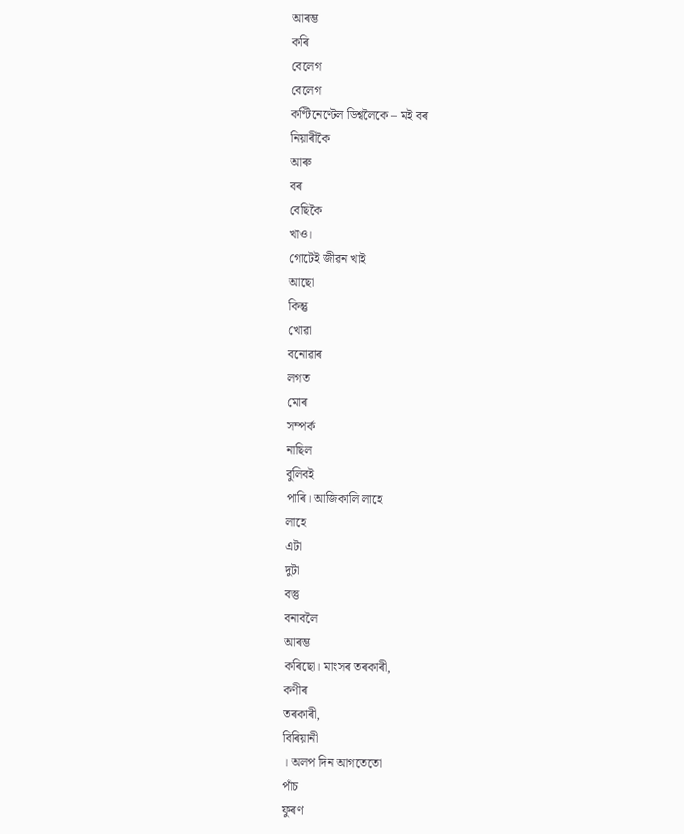আৰম্ভ
কৰি
বেলেগ
বেলেগ
কণ্টিনেণ্টেল ডিশ্বলৈকে – মই বৰ
নিয়াৰীকৈ
আৰু
বৰ
বেছিকৈ
খাও।
গোটেই জীৱন খাই
আছো
কিন্তু
খোৱা
বনোৱাৰ
লগত
মোৰ
সম্পৰ্ক
নাছিল
বুলিবই
পাৰি। আজিকালি লাহে
লাহে
এটা
দুটা
বস্তু
বনাবলৈ
আৰম্ভ
কৰিছো। মাংসৰ তৰকাৰী,
কণীৰ
তৰকাৰী,
বিৰিয়ানী
। অলপ দিন আগতেতো
পাঁচ
ফুৰণ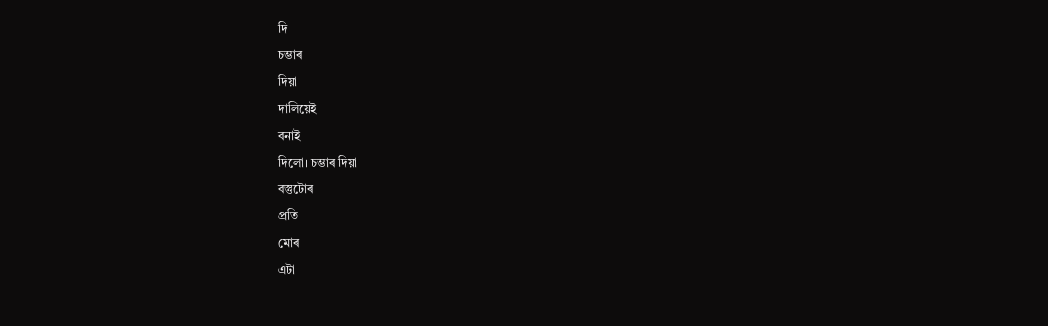দি
চম্ভাৰ
দিয়া
দালিয়েই
বনাই
দিলো। চম্ভাৰ দিয়া
বস্তুটোৰ
প্ৰতি
মোৰ
এটা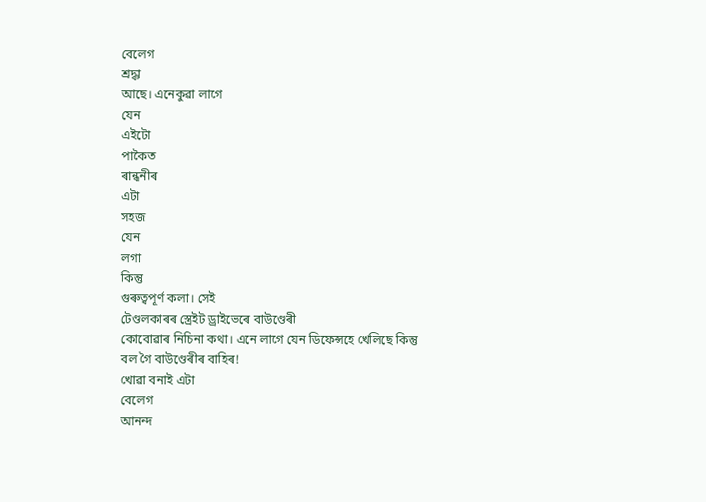বেলেগ
শ্ৰদ্ধা
আছে। এনেকুৱা লাগে
যেন
এইটো
পাকৈত
ৰান্ধনীৰ
এটা
সহজ
যেন
লগা
কিন্তু
গুৰুত্বপূৰ্ণ কলা। সেই
টেণ্ডলকাৰৰ স্ত্ৰেইট ড্ৰাইভেৰে বাউণ্ডেৰী
কোবোৱাৰ নিচিনা কথা। এনে লাগে যেন ডিফেন্সহে খেলিছে কিন্তু বল গৈ বাউণ্ডেৰীৰ বাহিৰ!
খোৱা বনাই এটা
বেলেগ
আনন্দ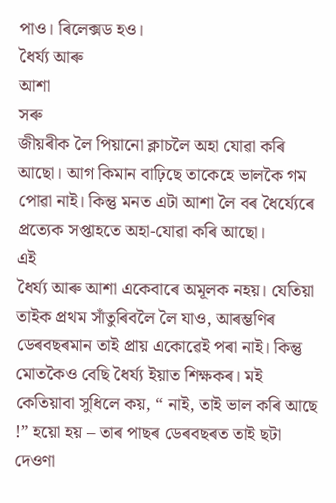পাও। ৰিলেক্সড হও।
ধৈৰ্য্য আৰু
আশা
সৰু
জীয়ৰীক লৈ পিয়ানো ক্লাচলৈ অহা যোৱা কৰি আছো। আগ কিমান বাঢ়িছে তাকেহে ভালকৈ গম পোৱা নাই। কিন্তু মনত এটা আশা লৈ বৰ ধৈৰ্য্যেৰে প্ৰত্যেক সপ্তাহতে অহা-যোৱা কৰি আছো।
এই
ধৈৰ্য্য আৰু আশা একেবাৰে অমূলক নহয়। যেতিয়া তাইক প্ৰথম সাঁতুৰিবলৈ লৈ যাও, আৰম্ভণিৰ ডেৰবছৰমান তাই প্ৰায় একোৱেই পৰা নাই। কিন্তু মোতকৈও বেছি ধৈৰ্য্য ইয়াত শিক্ষকৰ। মই কেতিয়াবা সুধিলে কয়, “ নাই, তাই ভাল কৰি আছে !” হয়ো হয় – তাৰ পাছৰ ডেৰবছৰত তাই ছটা দেওণা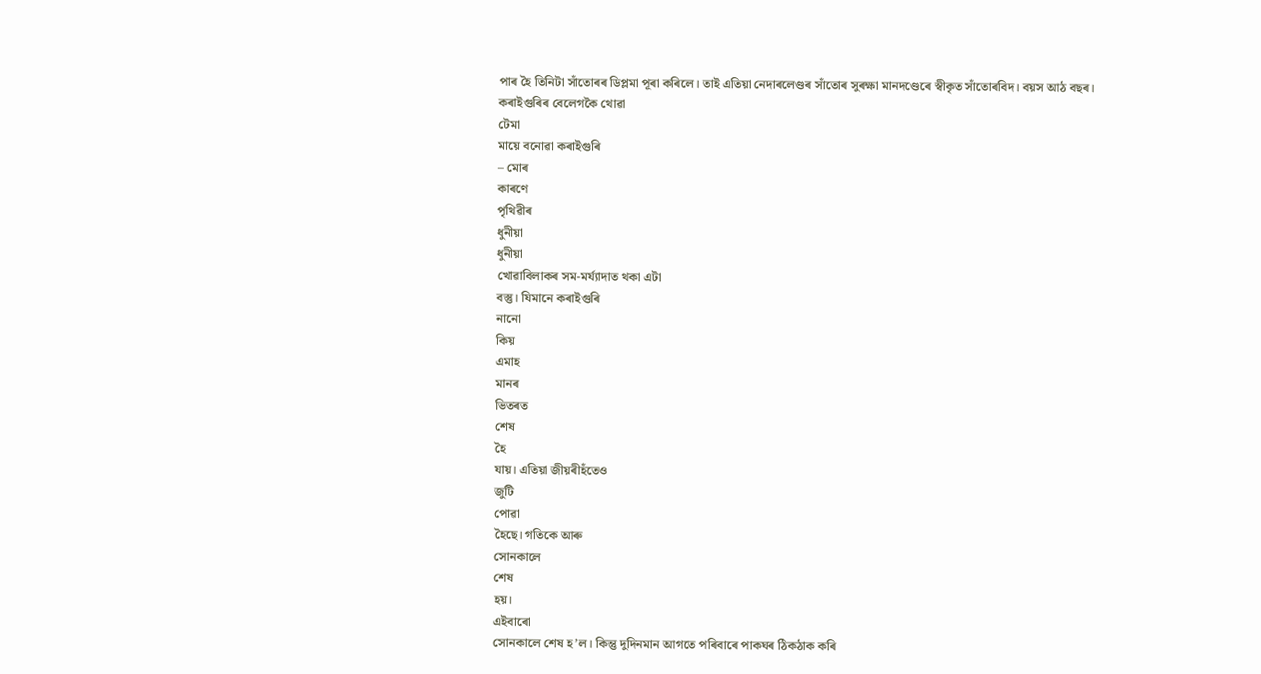পাৰ হৈ তিনিটা সাঁতোৰৰ ডিপ্লমা পূৰা কৰিলে। তাই এতিয়া নেদাৰলেণ্ডৰ সাঁতোৰ সুৰক্ষা মানদণ্ডেৰে স্বীকৃত সাঁতোৰবিদ। বয়স আঠ বছৰ।
কৰাইগুৰিৰ বেলেগকৈ থোৱা
টেমা
মায়ে বনোৱা কৰাইগুৰি
– মোৰ
কাৰণে
পৃথিৱীৰ
ধুনীয়া
ধুনীয়া
খোৱাবিলাকৰ সম-মৰ্য্যাদাত থকা এটা
বস্তু। যিমানে কৰাইগুৰি
নানো
কিয়
এমাহ
মানৰ
ভিতৰত
শেষ
হৈ
যায়। এতিয়া জীয়ৰীহঁতেও
জুটি
পোৱা
হৈছে। গতিকে আৰু
সোনকালে
শেষ
হয়।
এইবাৰো
সোনকালে শেষ হ’ল। কিন্তু দুদিনমান আগতে পৰিবাৰে পাকঘৰ ঠিকঠাক কৰি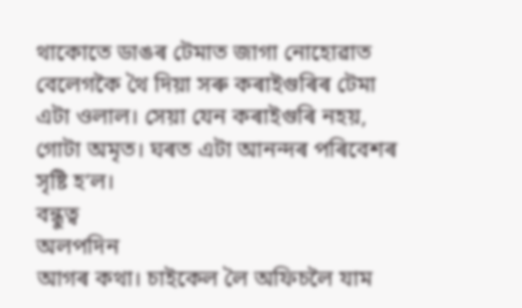থাকোতে ডাঙৰ টেমাত জাগা নোহোৱাত বেলেগকৈ থৈ দিয়া সৰু কৰাইগুৰিৰ টেমা এটা ওলাল। সেয়া যেন কৰাইগুৰি নহয়, গোটা অমৃত। ঘৰত এটা আনন্দৰ পৰিবেশৰ সৃষ্টি হ’ল।
বন্ধুত্ব
অলপদিন
আগৰ কথা। চাইকেল লৈ অফিচলৈ যাম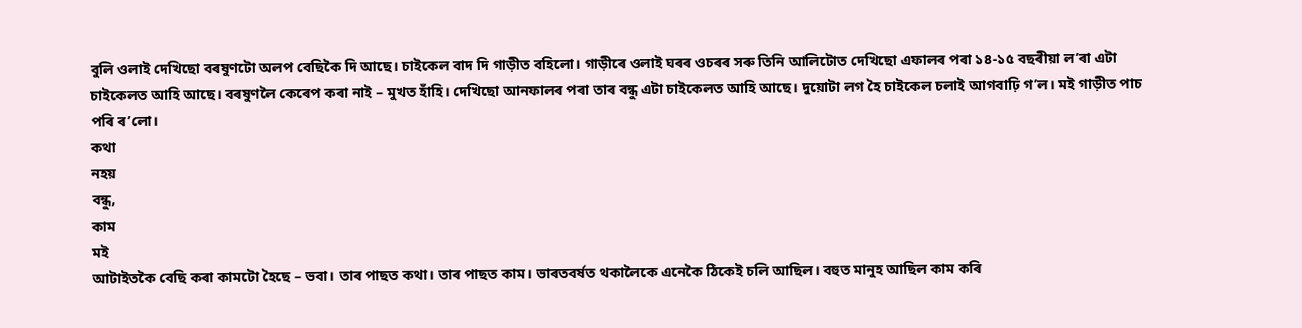বুলি ওলাই দেখিছো বৰষুণটো অলপ বেছিকৈ দি আছে। চাইকেল বাদ দি গাড়ীত বহিলো। গাড়ীৰে ওলাই ঘৰৰ ওচৰৰ সৰু তিনি আলিটোত দেখিছো এফালৰ পৰা ১৪-১৫ বছৰীয়া ল’ৰা এটা চাইকেলত আহি আছে। বৰষুণলৈ কেৰেপ কৰা নাই – মুখত হাঁহি। দেখিছো আনফালৰ পৰা তাৰ বন্ধু এটা চাইকেলত আহি আছে। দুয়োটা লগ হৈ চাইকেল চলাই আগবাঢ়ি গ’ল। মই গাড়ীত পাচ পৰি ৰ’লো।
কথা
নহয়
বন্ধু,
কাম
মই
আটাইতকৈ বেছি কৰা কামটো হৈছে – ভবা। তাৰ পাছত কথা। তাৰ পাছত কাম। ভাৰতবৰ্ষত থকালৈকে এনেকৈ ঠিকেই চলি আছিল। বহুত মানুহ আছিল কাম কৰি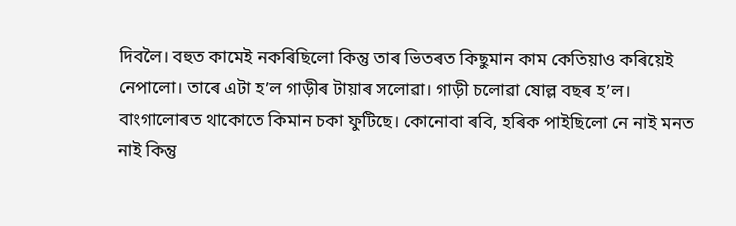দিবলৈ। বহুত কামেই নকৰিছিলো কিন্তু তাৰ ভিতৰত কিছুমান কাম কেতিয়াও কৰিয়েই নেপালো। তাৰে এটা হ’ল গাড়ীৰ টায়াৰ সলোৱা। গাড়ী চলোৱা ষোল্ল বছৰ হ’ল। বাংগালোৰত থাকোতে কিমান চকা ফুটিছে। কোনোবা ৰবি, হৰিক পাইছিলো নে নাই মনত নাই কিন্তু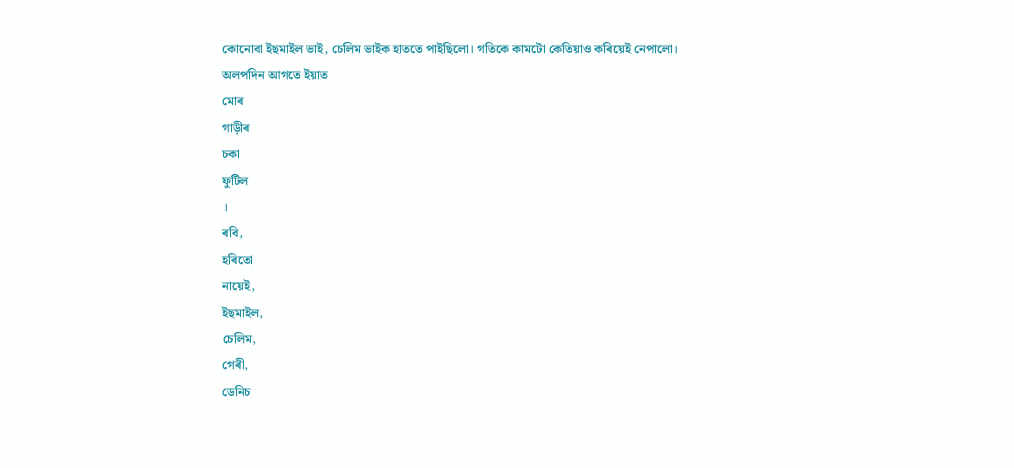কোনোবা ইছমাইল ভাই, চেলিম ভাইক হাততে পাইছিলো। গতিকে কামটো কেতিয়াও কৰিয়েই নেপালো।
অলপদিন আগতে ইয়াত
মোৰ
গাড়ীৰ
চকা
ফুটিল
।
ৰবি,
হৰিতো
নায়েই,
ইছমাইল,
চেলিম,
গেৰী,
ডেনিচ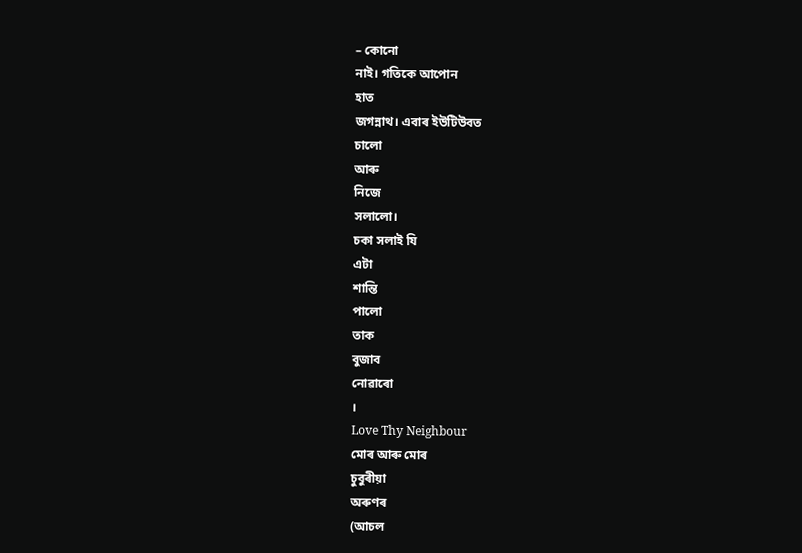– কোনো
নাই। গতিকে আপোন
হাত
জগন্নাথ। এবাৰ ইউটিউবত
চালো
আৰু
নিজে
সলালো।
চকা সলাই যি
এটা
শান্তি
পালো
তাক
বুজাব
নোৱাৰো
।
Love Thy Neighbour
মোৰ আৰু মোৰ
চুবুৰীয়া
অৰুণৰ
(আচল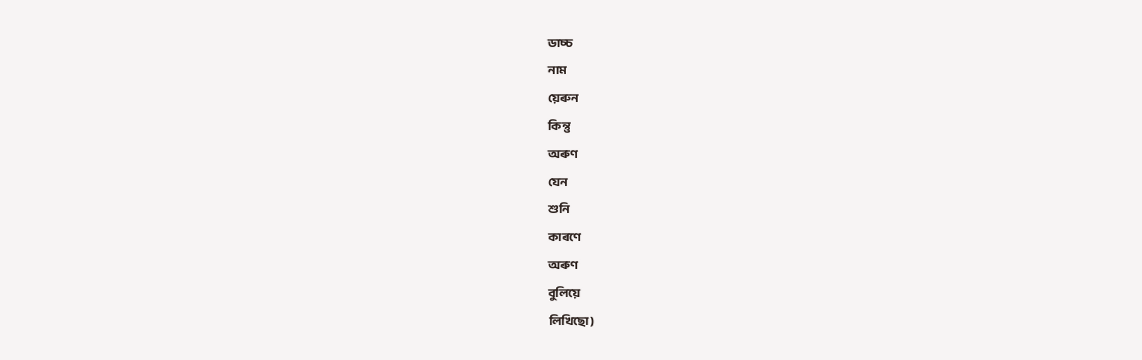ডাচ্চ
নাম
য়েৰুন
কিন্তু
অৰুণ
যেন
শুনি
কাৰণে
অৰুণ
বুলিয়ে
লিখিছো)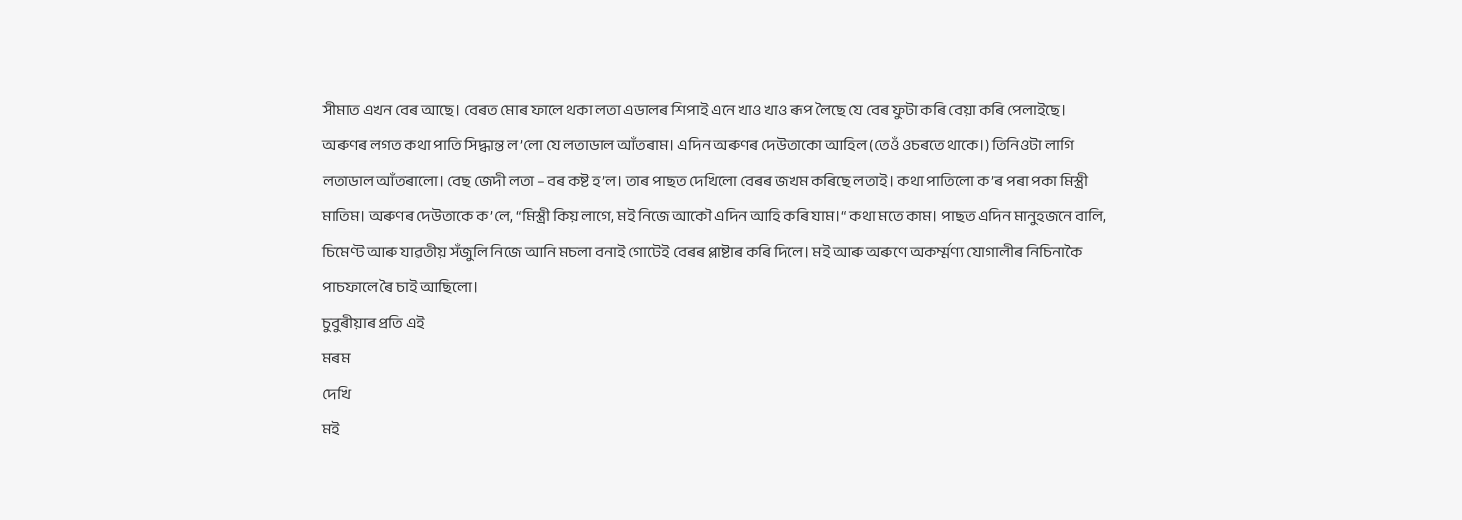সীমাত এখন বেৰ আছে। বেৰত মোৰ ফালে থকা লতা এডালৰ শিপাই এনে খাও খাও ৰূপ লৈছে যে বেৰ ফুটা কৰি বেয়া কৰি পেলাইছে। অৰুণৰ লগত কথা পাতি সিদ্ধান্ত ল’লো যে লতাডাল আঁতৰাম। এদিন অৰুণৰ দেউতাকো আহিল (তেওঁ ওচৰতে থাকে।) তিনিওটা লাগি লতাডাল আঁতৰালো। বেছ জেদী লতা – বৰ কষ্ট হ’ল। তাৰ পাছত দেখিলো বেৰৰ জখম কৰিছে লতাই। কথা পাতিলো ক’ৰ পৰা পকা মিস্ত্ৰী মাতিম। অৰুণৰ দেউতাকে ক’লে, “মিস্ত্ৰী কিয় লাগে, মই নিজে আকৌ এদিন আহি কৰি যাম।“ কথা মতে কাম। পাছত এদিন মানুহজনে বালি, চিমেণ্ট আৰু যাৱতীয় সঁজুলি নিজে আনি মচলা বনাই গোটেই বেৰৰ প্লাষ্টাৰ কৰি দিলে। মই আৰু অৰুণে অকৰ্ম্মণ্য যোগালীৰ নিচিনাকৈ পাচফালে ৰৈ চাই আছিলো।
চুবুৰীয়াৰ প্ৰতি এই
মৰম
দেখি
মই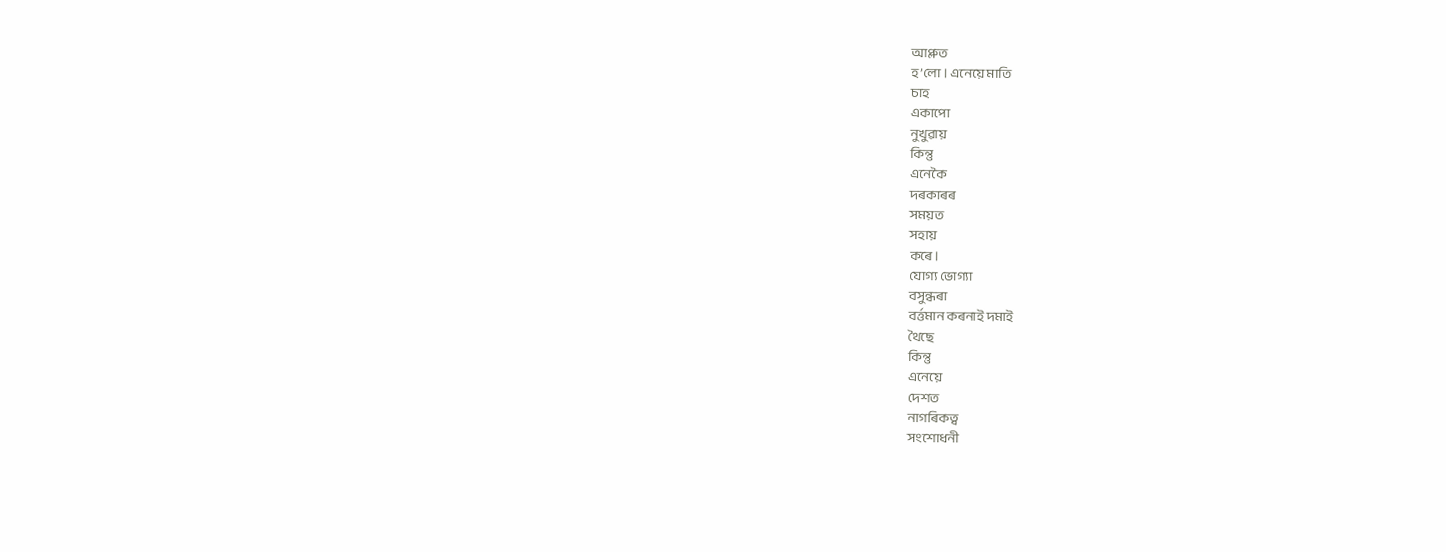আপ্লুত
হ’লো। এনেয়ে মাতি
চাহ
একাপো
নুখুৱায়
কিন্তু
এনেকৈ
দৰকাৰৰ
সময়ত
সহায়
কৰে।
যোগ্য ভোগ্যা
বসুন্ধৰা
বৰ্ত্তমান কৰনাই দমাই
থৈছে
কিন্তু
এনেয়ে
দেশত
নাগৰিকত্ব
সংশোধনী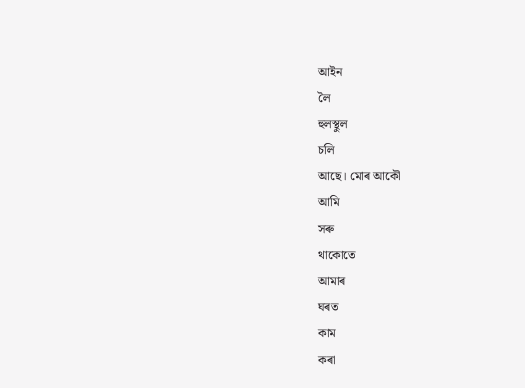আইন
লৈ
হুলস্থুল
চলি
আছে। মোৰ আকৌ
আমি
সৰু
থাকোতে
আমাৰ
ঘৰত
কাম
কৰা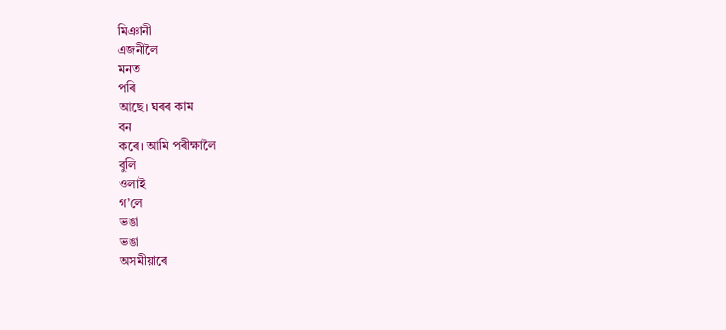মিঞানী
এজনীলৈ
মনত
পৰি
আছে। ঘৰৰ কাম
বন
কৰে। আমি পৰীক্ষালৈ
বুলি
ওলাই
গ’লে
ভঙা
ভঙা
অসমীয়াৰে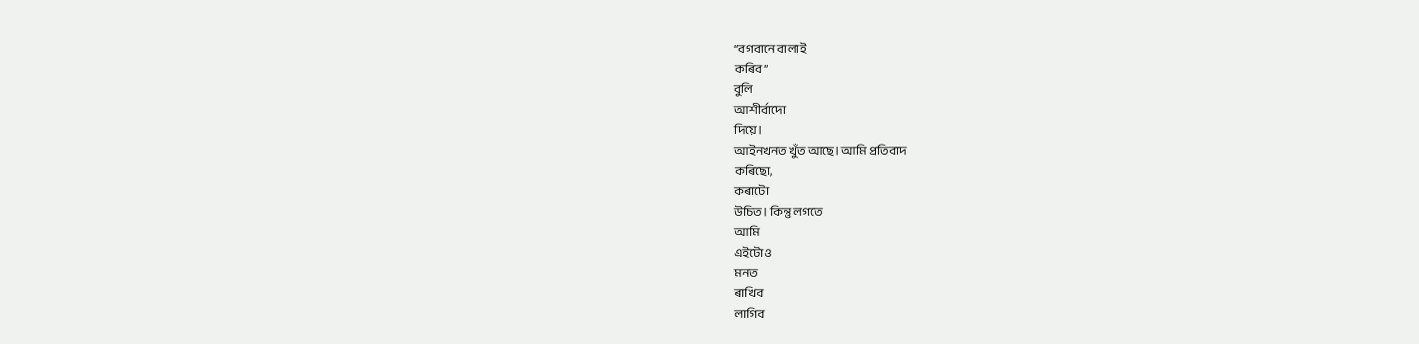“বগবানে বালাই
কৰিব”
বুলি
আশীৰ্বাদো
দিয়ে।
আইনখনত খুঁত আছে। আমি প্ৰতিবাদ
কৰিছো,
কৰাটো
উচিত। কিন্তু লগতে
আমি
এইটোও
মনত
ৰাখিব
লাগিব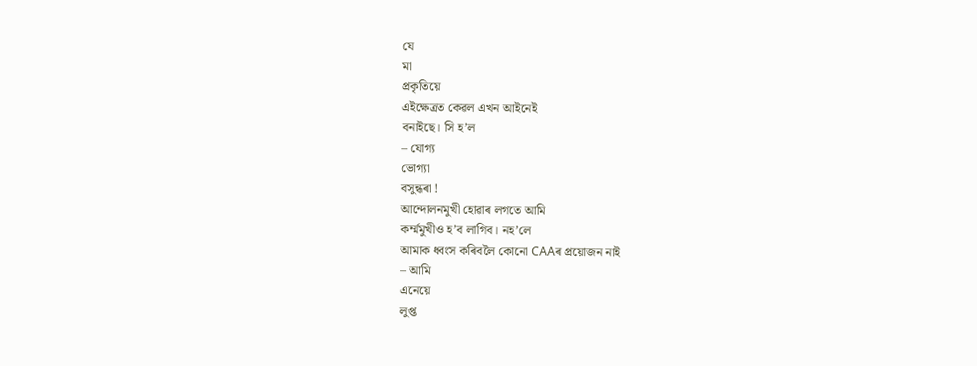যে
মা
প্ৰকৃতিয়ে
এইক্ষেত্ৰত কেৱল এখন আইনেই
বনাইছে। সি হ’ল
– যোগ্য
ভোগ্যা
বসুন্ধৰা !
আন্দোলনমুখী হোৱাৰ লগতে আমি
কৰ্ম্মমুখীও হ’ব লাগিব। নহ’লে
আমাক ধ্বংস কৰিবলৈ কোনো CAAৰ প্ৰয়োজন নাই
– আমি
এনেয়ে
লুপ্ত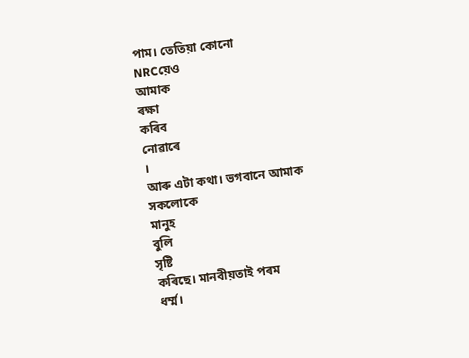পাম। তেতিয়া কোনো
NRCয়েও
আমাক
ৰক্ষা
কৰিব
নোৱাৰে
।
আৰু এটা কথা। ভগবানে আমাক
সকলোকে
মানুহ
বুলি
সৃষ্টি
কৰিছে। মানবীয়তাই পৰম
ধৰ্ম্ম।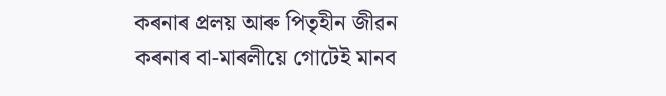কৰনাৰ প্ৰলয় আৰু পিতৃহীন জীৱন
কৰনাৰ বা-মাৰলীয়ে গোটেই মানব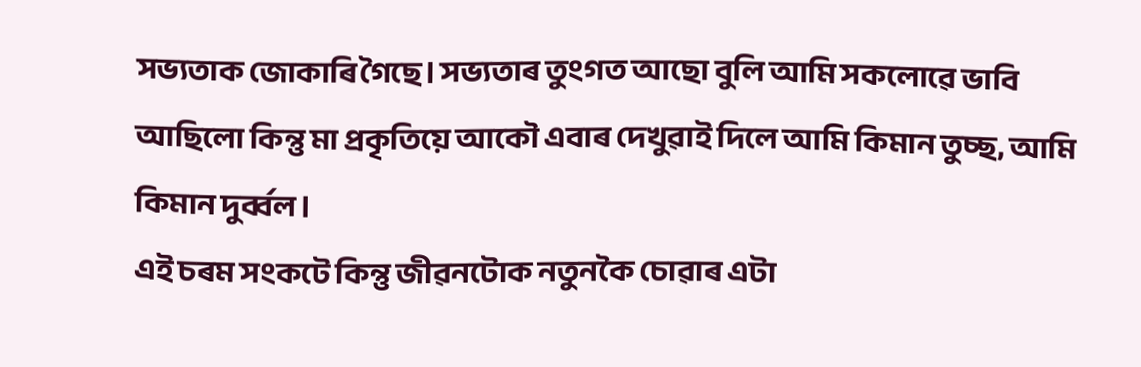সভ্যতাক জোকাৰি গৈছে। সভ্যতাৰ তুংগত আছো বুলি আমি সকলোৱে ভাবি আছিলো কিন্তু মা প্ৰকৃতিয়ে আকৌ এবাৰ দেখুৱাই দিলে আমি কিমান তুচ্ছ, আমি কিমান দুৰ্ব্বল।
এই চৰম সংকটে কিন্তু জীৱনটোক নতুনকৈ চোৱাৰ এটা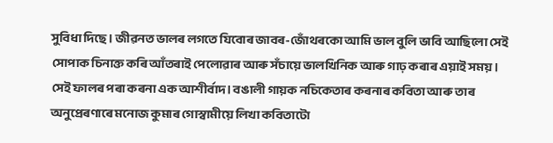সুবিধা দিছে। জীৱনত ভালৰ লগতে যিবোৰ জাবৰ-জোঁথৰকো আমি ভাল বুলি ভাবি আছিলো সেই সোপাক চিনাক্ত কৰি আঁতৰাই পেলোৱাৰ আৰু সঁচায়ে ভালখিনিক আৰু গাঢ় কৰাৰ এয়াই সময়। সেই ফালৰ পৰা কৰনা এক আশীৰ্বাদ। বঙালী গায়ক নচিকেতাৰ কৰনাৰ কবিতা আৰু তাৰ অনুপ্ৰেৰণাৰে মনোজ কুমাৰ গোস্বামীয়ে লিখা কবিতাটো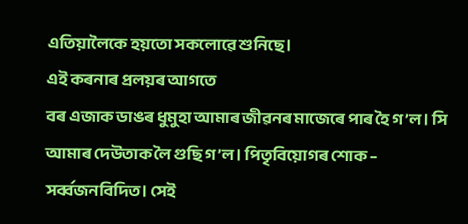এতিয়ালৈকে হয়তো সকলোৱে শুনিছে।
এই কৰনাৰ প্ৰলয়ৰ আগতে
বৰ এজাক ডাঙৰ ধুমুহা আমাৰ জীৱনৰ মাজেৰে পাৰ হৈ গ’ল। সি আমাৰ দেউতাক লৈ গুছি গ’ল। পিতৃবিয়োগৰ শোক – সৰ্ব্বজনবিদিত। সেই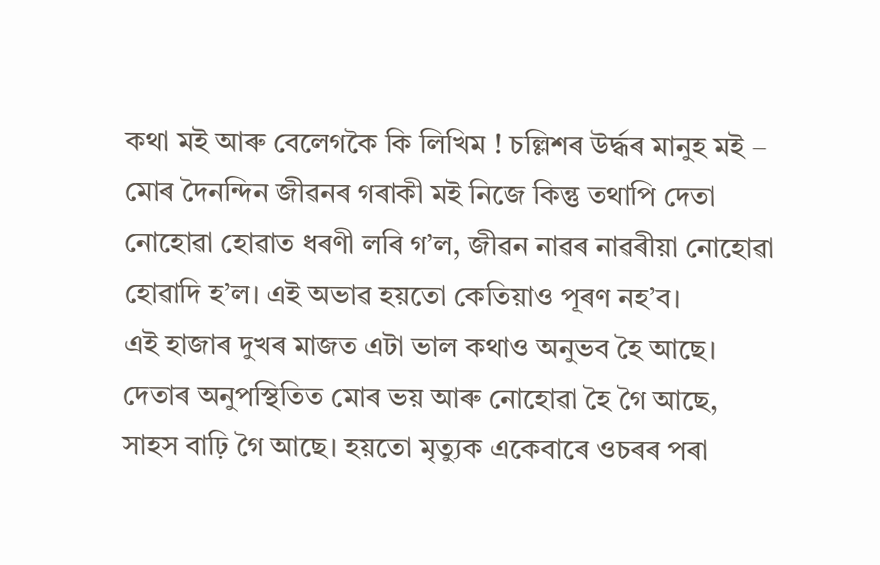কথা মই আৰু বেলেগকৈ কি লিখিম ! চল্লিশৰ উৰ্দ্ধৰ মানুহ মই – মোৰ দৈনন্দিন জীৱনৰ গৰাকী মই নিজে কিন্তু তথাপি দেতা নোহোৱা হোৱাত ধৰণী লৰি গ’ল, জীৱন নাৱৰ নাৱৰীয়া নোহোৱা হোৱাদি হ’ল। এই অভাৱ হয়তো কেতিয়াও পূৰণ নহ’ব।
এই হাজাৰ দুখৰ মাজত এটা ভাল কথাও অনুভব হৈ আছে। দেতাৰ অনুপস্থিতিত মোৰ ভয় আৰু নোহোৱা হৈ গৈ আছে, সাহস বাঢ়ি গৈ আছে। হয়তো মৃত্যুক একেবাৰে ওচৰৰ পৰা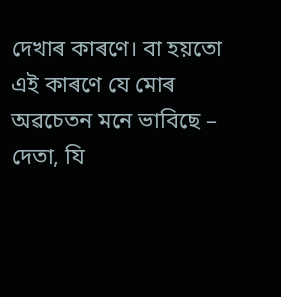দেখাৰ কাৰণে। বা হয়তো এই কাৰণে যে মোৰ অৱচেতন মনে ভাবিছে – দেতা, যি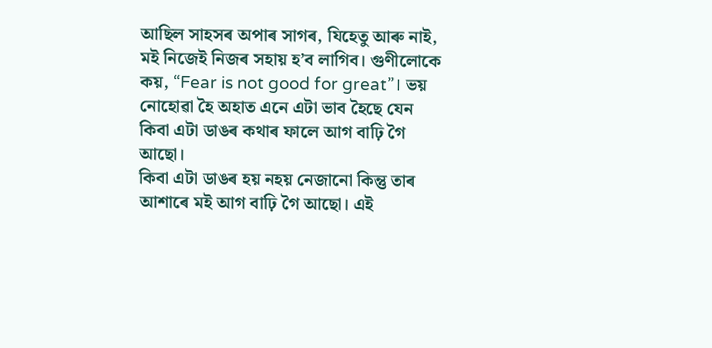আছিল সাহসৰ অপাৰ সাগৰ, যিহেতু আৰু নাই, মই নিজেই নিজৰ সহায় হ’ব লাগিব। গুণীলোকে কয়, “Fear is not good for great”। ভয় নোহোৱা হৈ অহাত এনে এটা ভাব হৈছে যেন কিবা এটা ডাঙৰ কথাৰ ফালে আগ বাঢ়ি গৈ আছো।
কিবা এটা ডাঙৰ হয় নহয় নেজানো কিন্তু তাৰ আশাৰে মই আগ বাঢ়ি গৈ আছো। এই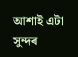আশাই এটা সুন্দৰ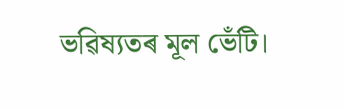ভৱিষ্যতৰ মূল ভেঁটি।